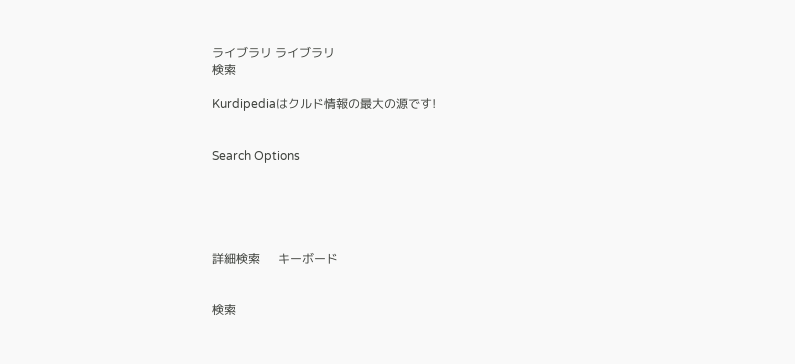ライブラリ ライブラリ
検索

Kurdipediaはクルド情報の最大の源です!


Search Options





詳細検索      キーボード


検索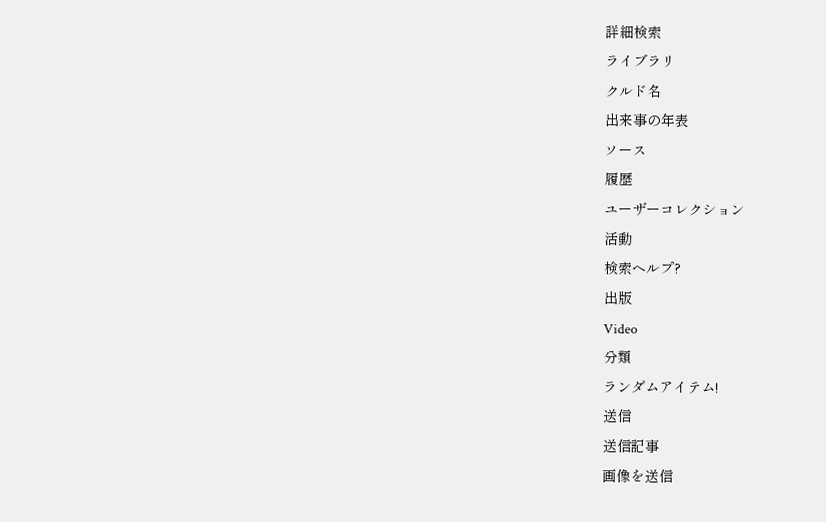詳細検索
ライブラリ
クルド名
出来事の年表
ソース
履歴
ユーザーコレクション
活動
検索ヘルプ?
出版
Video
分類
ランダムアイテム!
送信
送信記事
画像を送信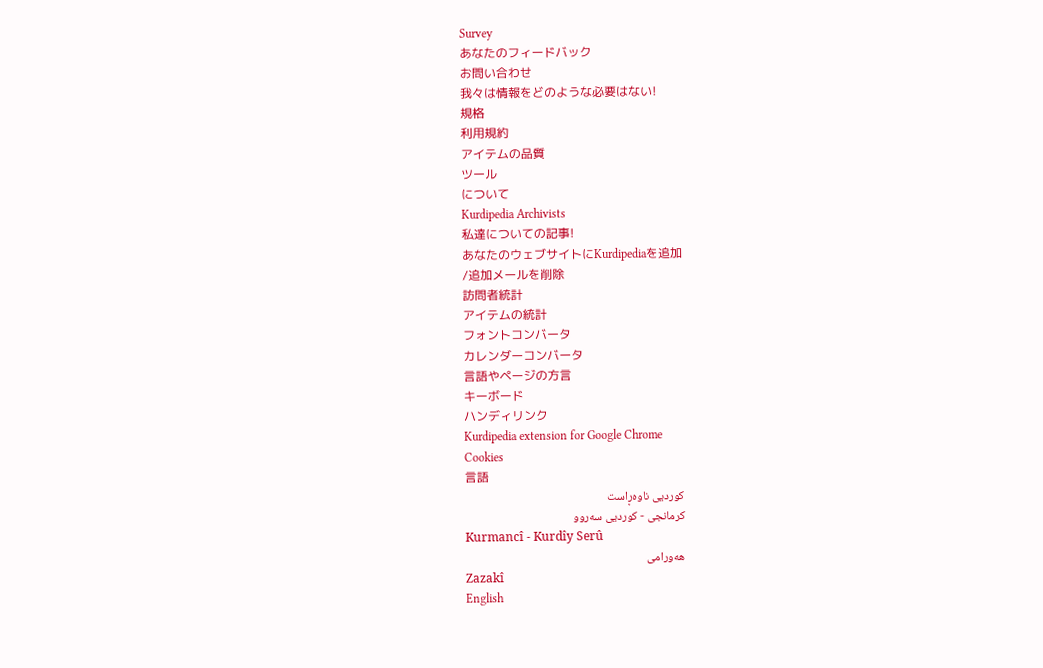Survey
あなたのフィードバック
お問い合わせ
我々は情報をどのような必要はない!
規格
利用規約
アイテムの品質
ツール
について
Kurdipedia Archivists
私達についての記事!
あなたのウェブサイトにKurdipediaを追加
/追加メールを削除
訪問者統計
アイテムの統計
フォントコンバータ
カレンダーコンバータ
言語やページの方言
キーボード
ハンディリンク
Kurdipedia extension for Google Chrome
Cookies
言語
کوردیی ناوەڕاست
کرمانجی - کوردیی سەروو
Kurmancî - Kurdîy Serû
هەورامی
Zazakî
English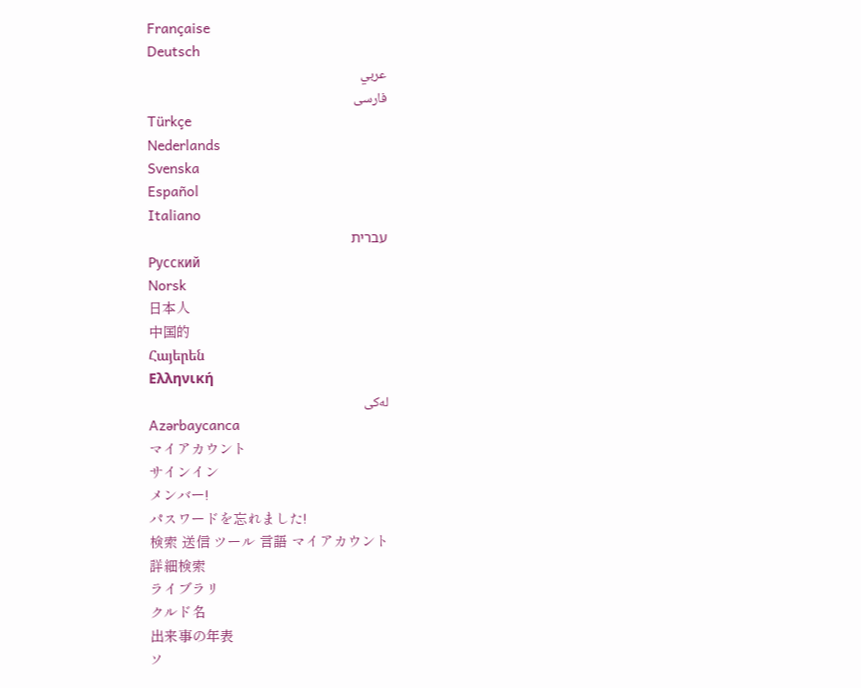Française
Deutsch
عربي
فارسی
Türkçe
Nederlands
Svenska
Español
Italiano
עברית
Pусский
Norsk
日本人
中国的
Հայերեն
Ελληνική
لەکی
Azərbaycanca
マイアカウント
サインイン
メンバー!
パスワードを忘れました!
検索 送信 ツール 言語 マイアカウント
詳細検索
ライブラリ
クルド名
出来事の年表
ソ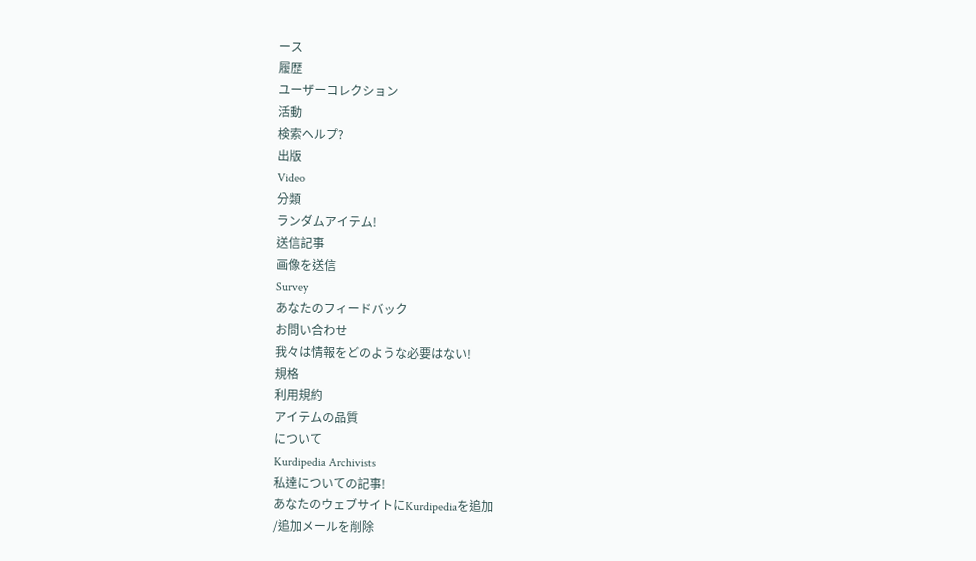ース
履歴
ユーザーコレクション
活動
検索ヘルプ?
出版
Video
分類
ランダムアイテム!
送信記事
画像を送信
Survey
あなたのフィードバック
お問い合わせ
我々は情報をどのような必要はない!
規格
利用規約
アイテムの品質
について
Kurdipedia Archivists
私達についての記事!
あなたのウェブサイトにKurdipediaを追加
/追加メールを削除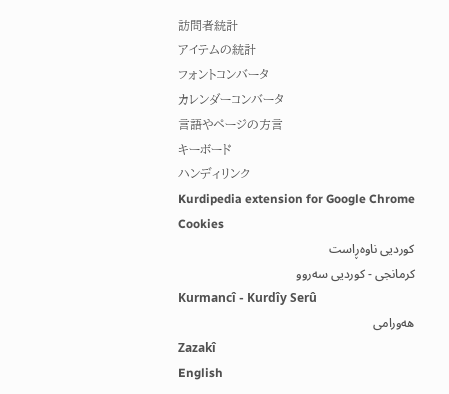訪問者統計
アイテムの統計
フォントコンバータ
カレンダーコンバータ
言語やページの方言
キーボード
ハンディリンク
Kurdipedia extension for Google Chrome
Cookies
کوردیی ناوەڕاست
کرمانجی - کوردیی سەروو
Kurmancî - Kurdîy Serû
هەورامی
Zazakî
English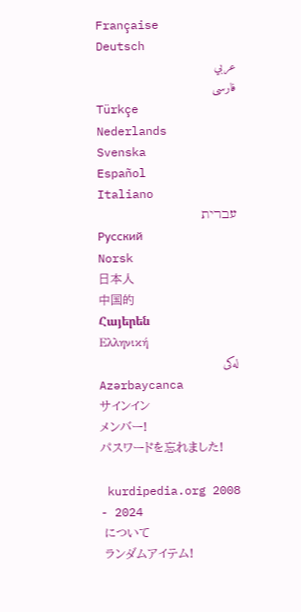Française
Deutsch
عربي
فارسی
Türkçe
Nederlands
Svenska
Español
Italiano
עברית
Pусский
Norsk
日本人
中国的
Հայերեն
Ελληνική
لەکی
Azərbaycanca
サインイン
メンバー!
パスワードを忘れました!

 kurdipedia.org 2008 - 2024
 について
 ランダムアイテム!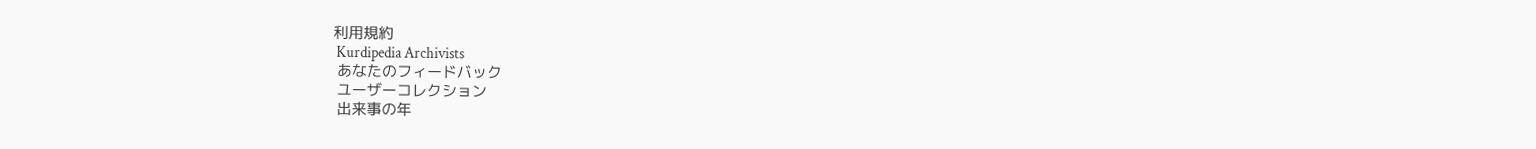利用規約
 Kurdipedia Archivists
 あなたのフィードバック
 ユーザーコレクション
 出来事の年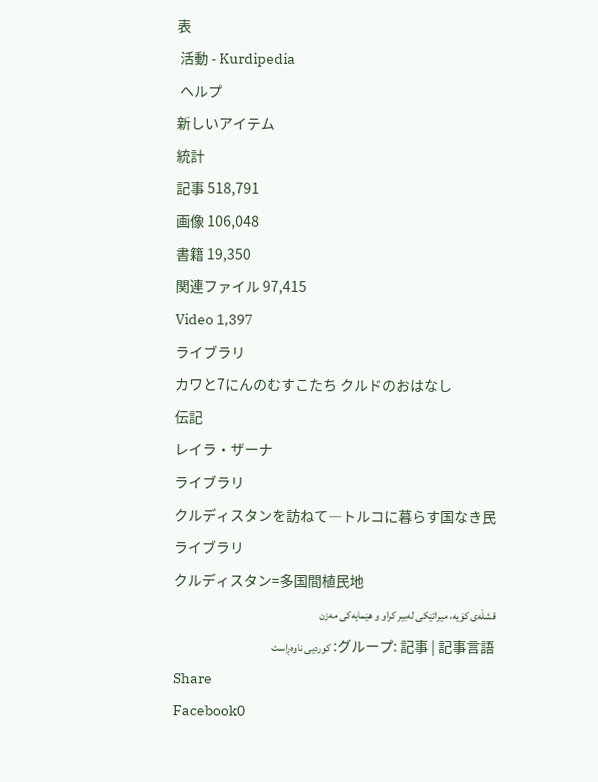表
 活動 - Kurdipedia
 ヘルプ
新しいアイテム
統計
記事 518,791
画像 106,048
書籍 19,350
関連ファイル 97,415
Video 1,397
ライブラリ
カワと7にんのむすこたち クルドのおはなし
伝記
レイラ・ザーナ
ライブラリ
クルディスタンを訪ねて―トルコに暮らす国なき民
ライブラリ
クルディスタン=多国間植民地
قشڵەی کۆیە، میراتێکی لەبیر کراو و هێمایەکی مەزن
グループ: 記事 | 記事言語: کوردیی ناوەڕاست
Share
Facebook0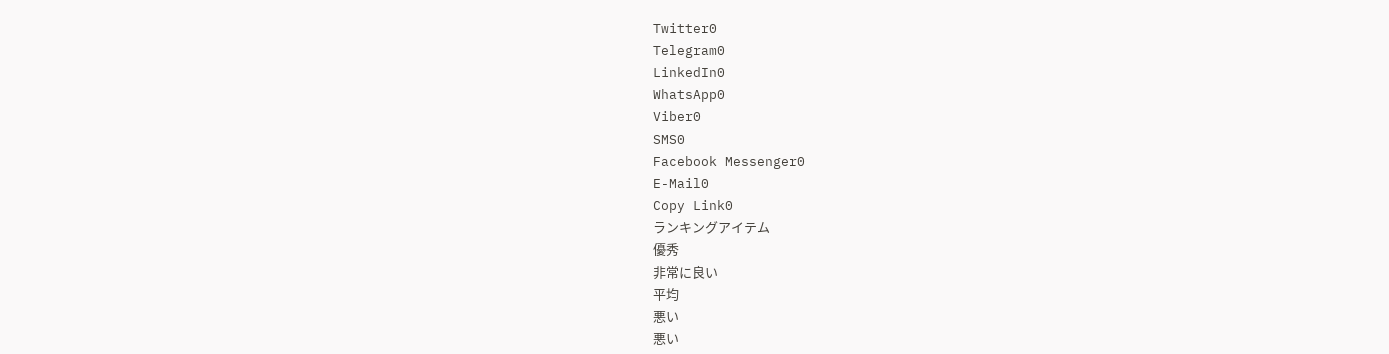Twitter0
Telegram0
LinkedIn0
WhatsApp0
Viber0
SMS0
Facebook Messenger0
E-Mail0
Copy Link0
ランキングアイテム
優秀
非常に良い
平均
悪い
悪い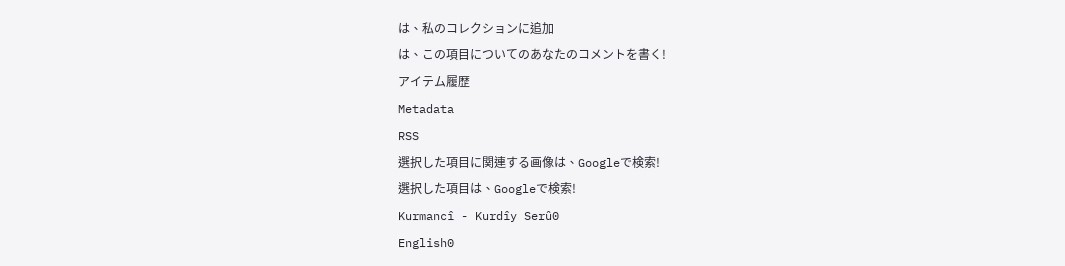は、私のコレクションに追加
は、この項目についてのあなたのコメントを書く!
アイテム履歴
Metadata
RSS
選択した項目に関連する画像は、Googleで検索!
選択した項目は、Googleで検索!
Kurmancî - Kurdîy Serû0
English0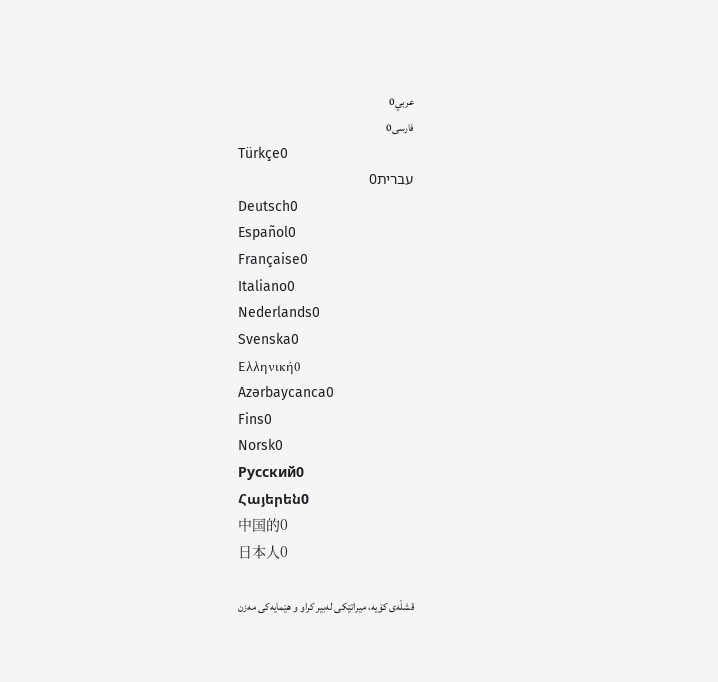عربي0
فارسی0
Türkçe0
עברית0
Deutsch0
Español0
Française0
Italiano0
Nederlands0
Svenska0
Ελληνική0
Azərbaycanca0
Fins0
Norsk0
Pусский0
Հայերեն0
中国的0
日本人0

قشڵەی کۆیە، میراتێکی لەبیر کراو و هێمایەکی مەزن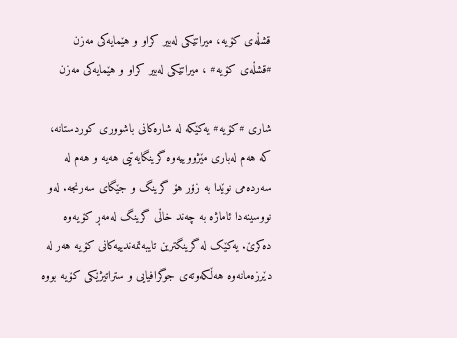قشڵەی کۆیە، میراتێکی لەبیر کراو و هێمایەکی مەزن
#قشڵەی کۆیە# ، میراتێکی لەبیر کراو و هێمایەکی مەزن

شاری #کۆیە# یەکێکە لە شارەکانی باشووری کوردستانە، کە هەم لەباری مێژووییەوە گرینگایەتیی هەیە و هەم لە سەردەمی نوێدا بە زۆر هۆ گرینگ و جێگای سەرنجە. لەو نووسینەدا ئاماژە بە چەند خاڵی گرینگ لەمەڕ کۆیەوە دەکرێ. یەکێک لە گرینگترین تایبەتمەندییەکانی کۆیە هەر لە دێرزەمانەوە هەڵکەوتەی جوگرافیایی و ستراتیژێکی کۆیە بووە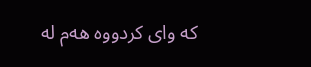کە وای کردووە هەم لە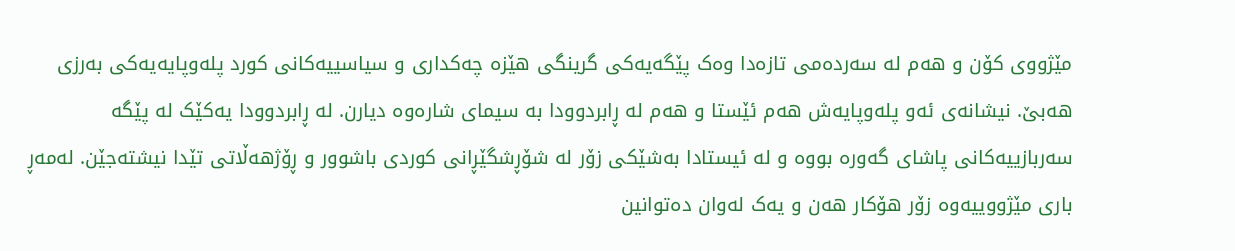مێژووی کۆن و هەم لە سەردەمی تازەدا وەک پێگەیەکی گرینگی هێزە چەکداری و سیاسییەکانی کورد پلەوپایەیەکی بەرزی هەبێ. نیشانەی ئەو پلەوپایەش هەم ئێستا و هەم لە ڕابردوودا بە سیمای شارەوە دیارن. لە ڕابردوودا یەکێک لە پێگە سەربازییەکانی پاشای گەورە بووە و لە ئیستادا بەشێکی زۆر لە شۆڕشگێڕانی کوردی باشوور و ڕۆژهەڵاتی تێدا نیشتەجێن. لەمەڕ باری مێژووییەوە زۆر هۆکار هەن و یەک لەوان دەتوانین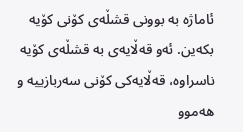ئاماژە بە بوونی قشڵەی کۆنی کۆیە بکەین. ئەو قەڵایەی بە قشڵەی کۆیە ناسراوە، قەڵایەکی کۆنی سەربازییە و هەموو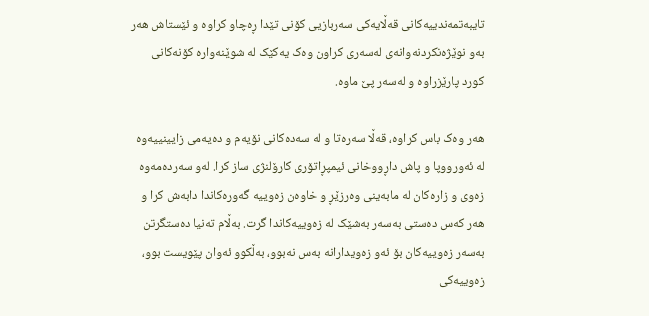تایبەتمەندییەکانی قەڵایەکی سەربازیی کۆنی تێدا ڕەچاو کراوە و ئێستاش هەر بەو نوێژەنکردنەوانەی لەسەری کراون وەک یەکێک لە شوێنەوارە کۆنەکانی کورد پارێزراوە و لەسەر پێ ماوە.

هەر وەک باس کراوە، قەڵا سەرەتا و لە سەدەکانی نۆیەم و دەیەمی زایینییەوە لە ئەورووپا و پاش داڕووخانی ئیمپڕاتۆری کارۆلنژی ساز کرا. لەو سەردەمەوە زەوی و زارەکان لە مابەینی وەرزێڕ و خاوەن زەوییە گەورەکاندا دابەش کرا و هەر کەس دەستی بەسەر بەشێک لە زەوییەکاندا گرت. بەڵام تەنیا دەستگرتن بەسەر زەوییەکان بۆ ئەو زەویدارانە بەس نەبوو، بەڵکوو ئەوان پێویست بوو، زەوییەکی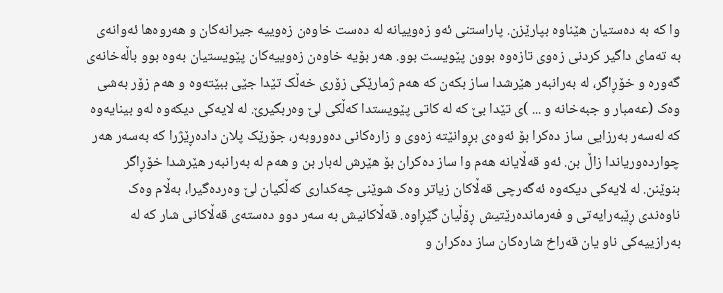وا کە بە دەستیان هێناوە بپارێزن. پاراستنی ئەو زەوییانە لە دەست خاوەن زەوییە جیرانەکان و هەروەها ئەوانەی بە تەمای داگیر کردنی زەوی تازەوە بوون پێویست بوو. هەر بۆیە خاوەن زەوییەکان پێویستیان بەوە بوو باڵەخانەی گەورە و خۆڕاگر، لە بەرانبەر هێرشدا ساز بکەن کە هەم ژمارێکی زۆری خەڵک تێدا جێی ببێتەوە و هەم زۆر بەشی وەک (عەمبار و جبەخانە و ... )ی تێدا بێ کە لە کاتی پێویستدا کەڵکی لێ وەربگیرێ. لە لایەکی دیکەوە لەو بینایەوە کە لەسەر بەرزایی ساز دەکرا بۆ ئەوەی بڕوانێتە زەوی و زارەکانی دەوروبەر، جۆرێک پلان دادەڕێژرا کە بەسەر هەر چواردەوریاندا زاڵ بن. ئەو قەڵایانە هەم وا ساز دەکران بۆ هێرش لەبار بن و هەم لە بەرانبەر هێرشدا خۆڕاگر بنوێنن. لە لایەکی دیکەوە ئەگەرچی قەڵاکان زیاتر وەک شوێنی چەکداری کەڵکیان لێ وەردەگیرا، بەڵام وەک ناوەندی ڕێبەرایەتی و فەرماندەرێتیش ڕۆڵیان گێڕاوە. قەڵاکانیش بە سەر دوو دەستەی قەڵاکانی شار کە لە بەرازییەکی ناو یان قەراخ شارەکان ساز دەکران و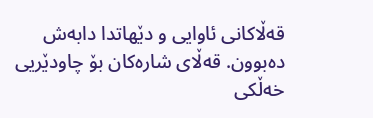قەڵاکانی ئاوایی و دێهاتدا دابەش دەبوون. قەڵای شارەکان بۆ چاودێریی خەڵکی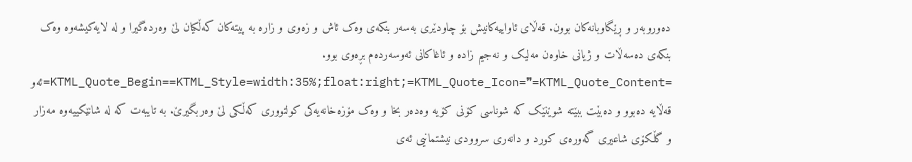دەوروبەر و ڕێگاوبانەکان بوون. قەڵای ئاواییەکانیش بۆ چاودێری بەسەر بنکەی وەک ئاش و زەوی و زارە بە پیتەکان کەڵکیان لێ وەردەگیرا و لە لایەکیشەوە وەک بنکەی دەسەڵات و ژیانی خاوەن مەلیک و نەجیم زادە و ئاغاکانی ئەوسەردەم بڕەوی بوو.
=KTML_Quote_Begin==KTML_Style=width:35%;float:right;=KTML_Quote_Icon=❞=KTML_Quote_Content=ئەو قەڵایە دەبوو و دەبێت ببێتە شوێنێک کە شوناسی کۆنی کۆیە وەدەر بخا و وەک مۆزەخانەیەکی کولتووری کەڵکی لێ وەربگیرێ. بە تایبەت کە لە شانێکییەوە مەزار و گڵکۆی شاعیری گەورەی کورد و دانەری سروودی نیشتمانیی ئەی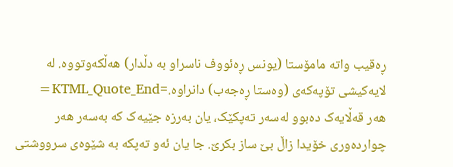ڕەقیب واتە مامۆستا (یونس ڕەئووف ناسراو بە دڵدار) هەڵکەوتووە. لە لایەکیشی تۆپەکەی (وەستا ڕەجەب) دانراوە.=KTML_Quote_End=
هەر قەڵایەک دەبوو لەسەر تەپکێک، یان بەرزە جێیەک کە بەسەر هەر چواردەوری خۆیدا زاڵ بێ ساز بکرێ. جا یان ئەو تەپکە بە شێوەی سرووشتی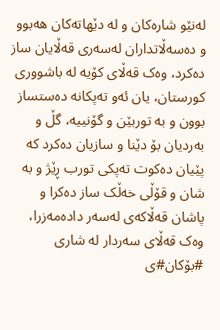لەنێو شارەکان و لە دێهاتەکان هەبوو و دەسەڵاتداران لەسەری قەڵایان ساز دەکرد، وەک قەڵای کۆیە لە باشووری کورستان، یان ئەو تەپکانە دەستساز بوون و بە توربێن و گۆنییە، گڵ و بەردیان بۆ دێنا و سازیان دەکرد کە پێیان دەکوت تەپکی تورب ڕێژ و بە شان و قۆڵی خەڵک ساز دەکرا و پاشان قەڵاکەی لەسەر دادەمەزرا، وەک قەڵای سەردار لە شاری #بۆکان#ی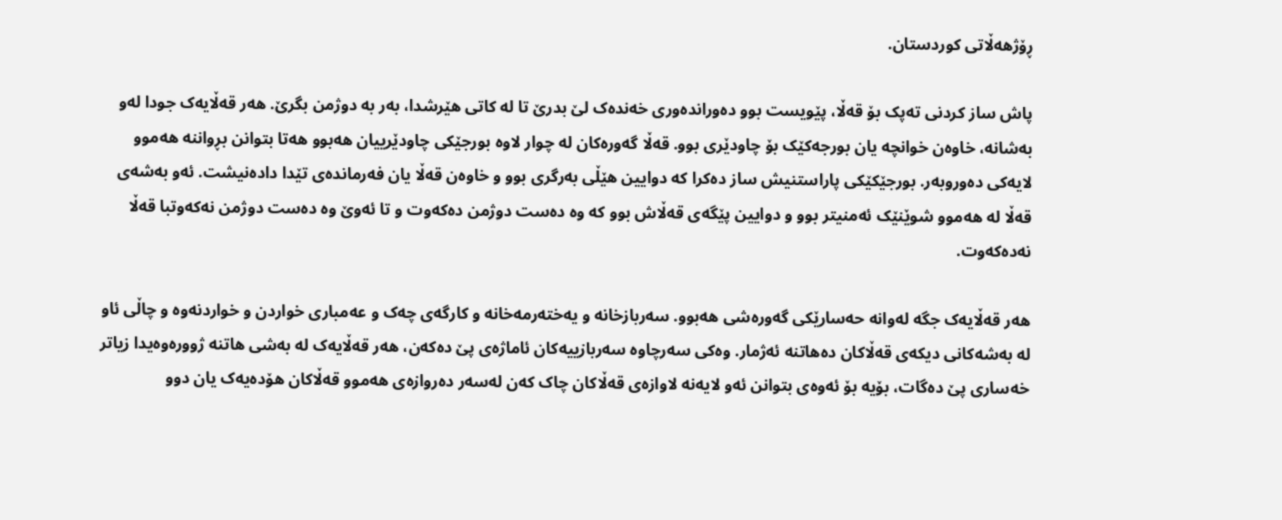ڕۆژهەڵاتی کوردستان.

پاش ساز کردنی تەپک بۆ قەڵا، پێویست بوو دەوراندەوری خەندەک لێ بدرێ تا لە کاتی هێرشدا، بەر بە دوژمن بگرێ. هەر قەڵایەک جودا لەو بەشانە، خاوەن خوانچە یان بورجەکێک بۆ چاودێری بوو. قەڵا گەورەکان لە چوار لاوە بورجێکی چاودێرییان هەبوو هەتا بتوانن بڕواننە هەموو لایەکی دەوروبەر. بورجێکێکی پاراستنیش ساز دەکرا کە دوایین هێڵی بەرگری بوو و خاوەن قەڵا یان فەرماندەی تێدا دادەنیشت. ئەو بەشەی قەڵا لە هەموو شوێنێک ئەمنیتر بوو و دوایین پێگەی قەڵاش بوو کە وە دەست دوژمن دەکەوت و تا ئەوێ وە دەست دوژمن نەکەوتبا قەڵا نەدەکەوت.

هەر قەڵایەک جگە لەوانە حەسارێکی گەورەشی هەبوو. سەربازخانە و یەختەرمەخانە و کارگەی چەک و عەمباری خواردن و خواردنەوە و چاڵی ئاو لە بەشەکانی دیکەی قەڵاکان دەهاتنە ئەژمار. وەکی سەرچاوە سەربازییەکان ئاماژەی پێ دەکەن، هەر قەڵایەک لە بەشی هاتنە ژوورەوەیدا زیاتر خەساری پێ دەگات، بۆیە بۆ ئەوەی بتوانن ئەو لایەنە لاوازەی قەڵاکان چاک کەن لەسەر دەروازەی هەموو قەڵاکان هۆدەیەک یان دوو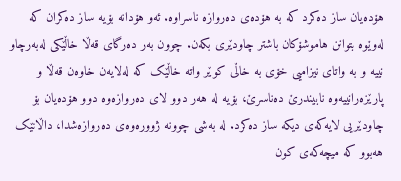هۆدەیان ساز دەکرد کە بە هۆدەی دەروازە ناسراوە. ئەو هۆدانە بۆیە ساز دەکران کە لەوێوە بتوانن هاموشۆکان باشتر چاودێری بکەن. چوون بەر دەرگای قەڵا خاڵێکی لەبەرچاو نییە و بە واتای نیزامیی خۆی بە خاڵی کوێر واتە خاڵێک کە لەلایەن خاوەن قەڵا و پارێزەرانییەوە نابیندرێ دەناسرێ، بۆیە لە هەر دوو لای دەروازەوە دوو هۆدەیان بۆ چاودێریی لایەکەی دیکە ساز دەکرد. لە بەشی چوونە ژوورەوەی دەروازەشدا، داڵانێک هەبوو کە میچەکەی کون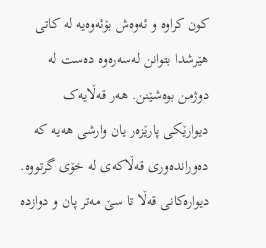کون کراوە و ئەوەش بۆئەوەیە لە کاتی هێرشدا بتوانن لەسەرەوە دەست لە دوژمن بوەشێنن. هەر قەڵایەک دیوارێکی پارێزەر یان وارشی هەیە کە دەوراندەوری قەڵاکەی لە خۆی گرتووە. دیوارەکانی قەڵا تا سێ مەتر پان و دوازدە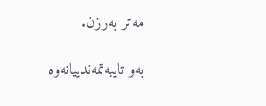مەتر بەرزن.

بەو تایبەتمەندییانەوە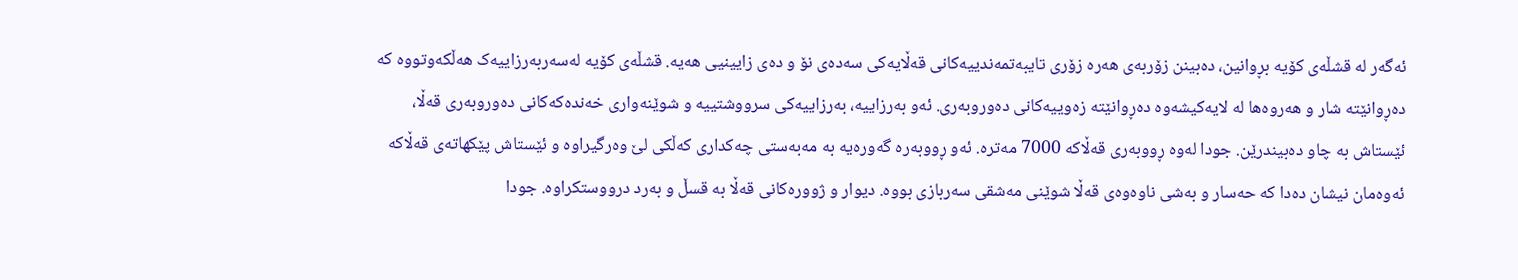ئەگەر لە قشڵەی کۆیە بڕوانین، دەبینن زۆربەی هەرە زۆری تایبەتمەندییەکانی قەڵایەکی سەدەی نۆ و دەی زایینیی هەیە. قشڵەی کۆیە لەسەربەرزاییەک هەڵکەوتووە کە دەڕوانێتە شار و هەروەها لە لایەکیشەوە دەڕوانێتە زەوییەکانی دەوروبەری. ئەو بەرزاییە، بەرزاییەکی سرووشتییە و شوێنەواری خەندەکەکانی دەوروبەری قەڵا، ئێستاش بە چاو دەبیندرێن. جودا لەوە ڕووبەری قەڵاکە 7000 مەترە. ئەو ڕووبەرە گەورەیە بە مەبەستی چەکداری کەڵکی لێ وەرگیراوە و ئێستاش پێکهاتەی قەڵاکە ئەوەمان نیشان دەدا کە حەسار و بەشی ناوەوەی قەڵا شوێنی مەشقی سەربازی بووە. دیوار و ژوورەکانی قەڵا بە قسڵ و بەرد درووستکراوە. جودا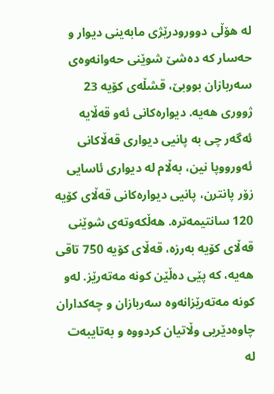لە هۆڵی دوورودرێژی مابەینی دیوار و حەسار کە دەشێ شوێنی حەوانەوەی سەربازان بووبێ، قشڵەی کۆیە 23 ژووری هەیە. دیوارەکانی ئەو قەڵایە ئەگەر چی بە پانیی دیواری قەڵاکانی ئەورووپا نین، بەڵام لە دیواری ئاسایی زۆر پانترن، پانیی دیوارەکانی قەڵای کۆیە 120 سانتیمەترە. هەڵکەوتەی شوێنی قەڵای کۆیە بەرزە، قەڵای کۆیە‌‌ 750 تاقی هەیە، کە پێی دەڵێن کونە مەتەرێز. لەو کونە مەتەرێزانەوە سەربازان و چەکداران چاوەدێریی وڵاتیان کردووە و بەتایبەت لە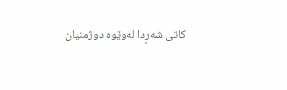کاتی شەڕدا لەوێوە دوژمنیان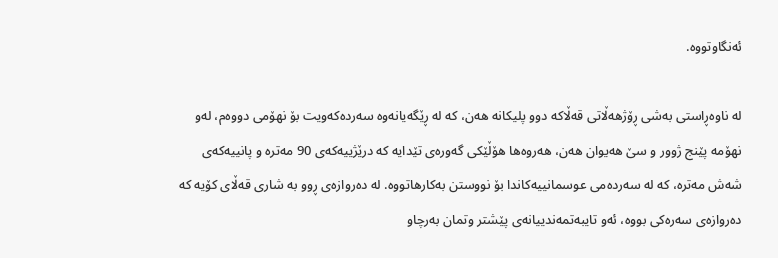ئەنگاوتووە.

لە ناوەڕاستی بەشی ڕۆژهەڵاتی قەڵاکە دوو پلیکانە هەن، کە لە ڕێگەیانەوە سەردەکەویت بۆ نهۆمی دووەم، لەو نهۆمە پێنج ژوور و سێ هەیوان هەن، هەروەها هۆڵێکی گەورەی تێدایە کە درێژییەکەی 90 مەترە و پانییەکەی شەش مەترە، کە لە سەردەمی عوسمانییەکاندا بۆ نووستن بەکارهاتووە. لە دەروازەی ڕوو بە شاری قەڵای کۆیە کە دەروازەی سەرەکی بووە، ئەو تایبەتمەندییانەی پێشتر وتمان بەرچاو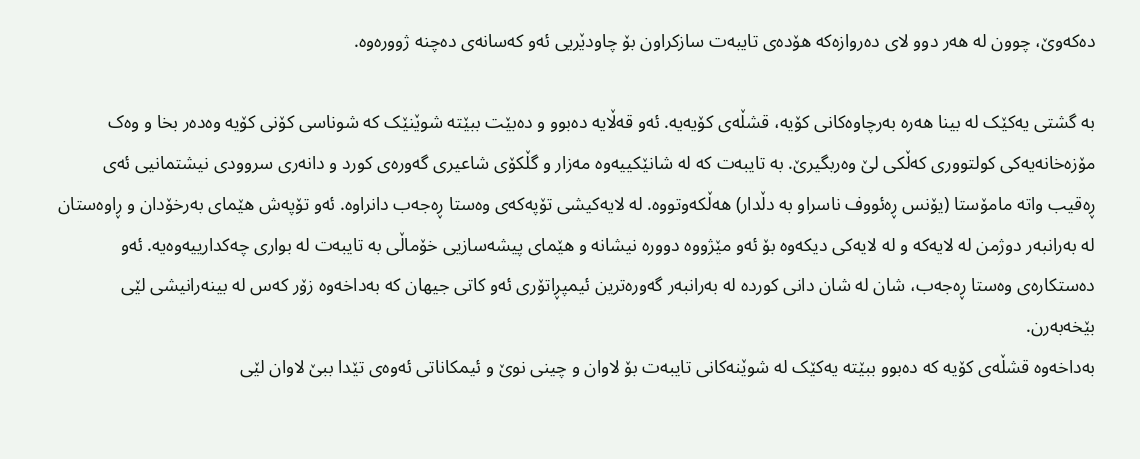دەکەوێ، چوون لە هەر دوو لای دەروازەکە هۆدەی تایبەت سازکراون بۆ چاودێریی ئەو کەسانەی دەچنە ژوورەوە.

بە گشتی یەکێک لە بینا هەرە بەرچاوەکانی کۆیە، قشڵەی کۆیەیە. ئەو قەڵایە دەبوو و دەبێت ببێتە شوێنێک کە شوناسی کۆنی کۆیە وەدەر بخا و وەک مۆزەخانەیەکی کولتووری کەڵکی لێ وەربگیرێ. بە تایبەت کە لە شانێکییەوە مەزار و گڵکۆی شاعیری گەورەی کورد و دانەری سروودی نیشتمانیی ئەی ڕەقیب واتە مامۆستا (یۆنس ڕەئووف ناسراو بە دڵدار) هەڵکەوتووە. لە لایەکیشی تۆپەکەی وەستا ڕەجەب دانراوە. ئەو تۆپەش هێمای بەرخۆدان و ڕاوەستان لە بەرانبەر دوژمن لە لایەکە و لە لایەکی دیکەوە بۆ ئەو مێژووە دوورە نیشانە و هێمای پیشەسازیی خۆماڵی بە تایبەت لە بواری چەکدارییەوەیە. ئەو دەستکارەی وەستا ڕەجەب، شان لە شان دانی کوردە لە بەرانبەر گەورەترین ئیمپڕاتۆری ئەو کاتی جیهان کە بەداخەوە زۆر کەس لە بینەرانیشی لێی بێخەبەرن.
بەداخەوە قشڵەی کۆیە کە دەبوو ببێتە یەکێک لە شوێنەکانی تایبەت بۆ لاوان و چینی نوێ و ئیمکاناتی ئەوەی تێدا ببێ لاوان لێی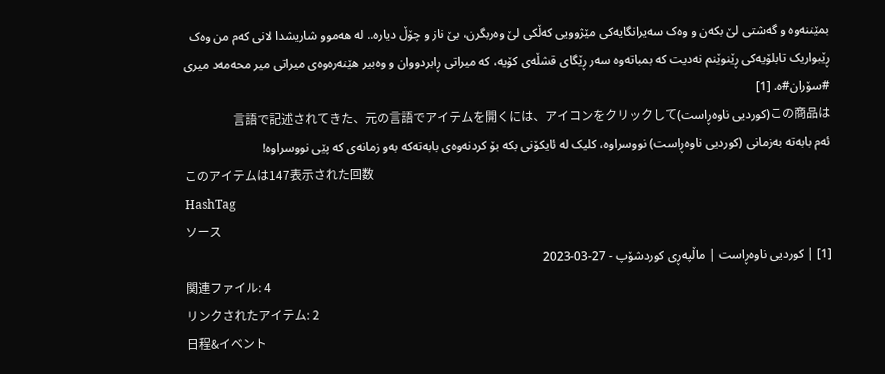بمێننەوە و گەشتی لێ بکەن و وەک سەیرانگایەکی مێژوویی کەڵکی لێ وەربگرن، بێ ناز و چۆڵ دیارە.. لە هەموو شاریشدا لانی کەم من وەک ڕێبواریک تابلۆیەکی ڕێنوێنم نەدیت کە بمباتەوە سەر ڕێگای قشڵەی کۆیە، کە میراتی ڕابردووان و وەبیر هێنەرەوەی میراتی میر محەمەد میری #سۆران#ە. [1]
この商品は(کوردیی ناوەڕاست)言語で記述されてきた、元の言語でアイテムを開くには、アイコンをクリックして
ئەم بابەتە بەزمانی (کوردیی ناوەڕاست) نووسراوە، کلیک لە ئایکۆنی بکە بۆ کردنەوەی بابەتەکە بەو زمانەی کە پێی نووسراوە!
このアイテムは147表示された回数
HashTag
ソース
[1] | کوردیی ناوەڕاست | ماڵپەڕی کوردشۆپ - 27-03-2023
関連ファイル: 4
リンクされたアイテム: 2
日程&イベント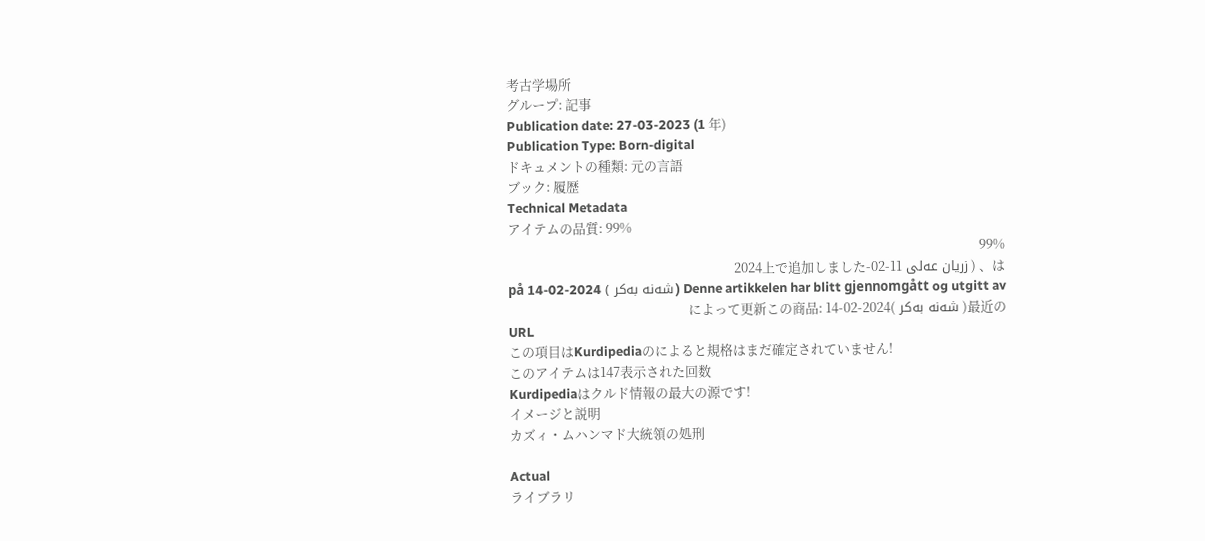考古学場所
グループ: 記事
Publication date: 27-03-2023 (1 年)
Publication Type: Born-digital
ドキュメントの種類: 元の言語
ブック: 履歴
Technical Metadata
アイテムの品質: 99%
99%
は、 ( زریان عەلی 11-02-2024上で追加しました
Denne artikkelen har blitt gjennomgått og utgitt av ( شەنە بەکر ) på 14-02-2024
最近の( شەنە بەکر )によって更新この商品: 14-02-2024
URL
この項目はKurdipediaのによると規格はまだ確定されていません!
このアイテムは147表示された回数
Kurdipediaはクルド情報の最大の源です!
イメージと説明
カズィ・ムハンマド大統領の処刑

Actual
ライブラリ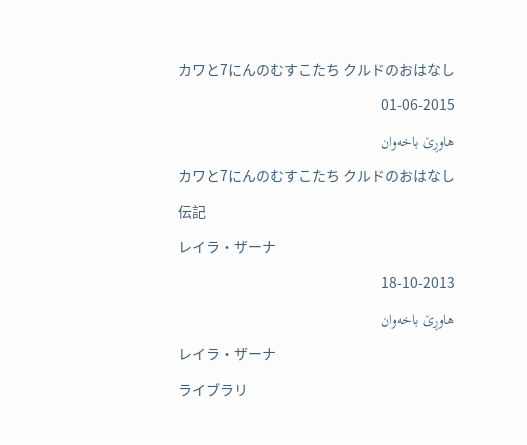カワと7にんのむすこたち クルドのおはなし
01-06-2015
هاوڕێ باخەوان
カワと7にんのむすこたち クルドのおはなし
伝記
レイラ・ザーナ
18-10-2013
هاوڕێ باخەوان
レイラ・ザーナ
ライブラリ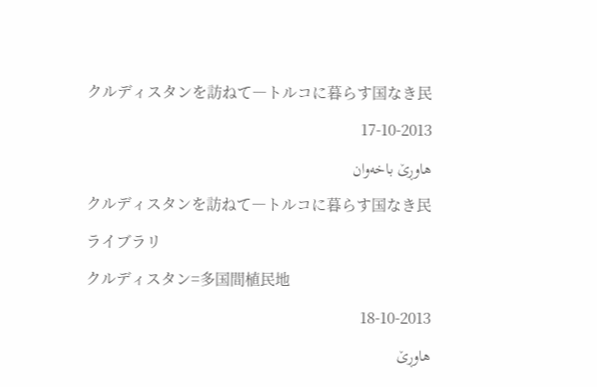クルディスタンを訪ねて―トルコに暮らす国なき民
17-10-2013
هاوڕێ باخەوان
クルディスタンを訪ねて―トルコに暮らす国なき民
ライブラリ
クルディスタン=多国間植民地
18-10-2013
هاوڕێ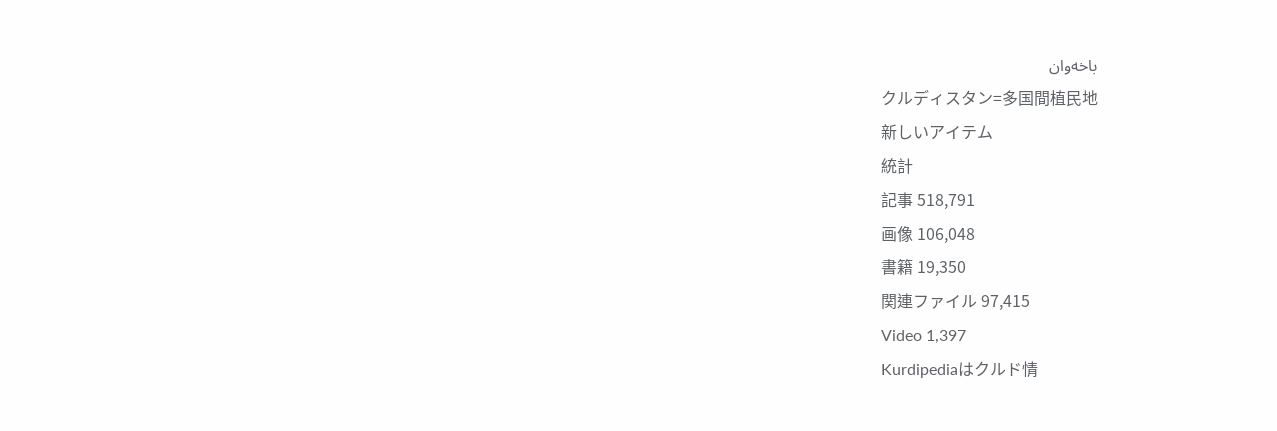باخەوان
クルディスタン=多国間植民地
新しいアイテム
統計
記事 518,791
画像 106,048
書籍 19,350
関連ファイル 97,415
Video 1,397
Kurdipediaはクルド情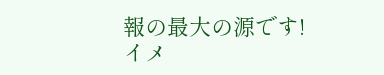報の最大の源です!
イメ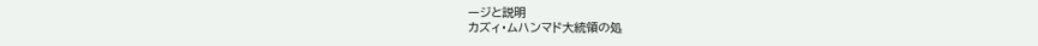ージと説明
カズィ・ムハンマド大統領の処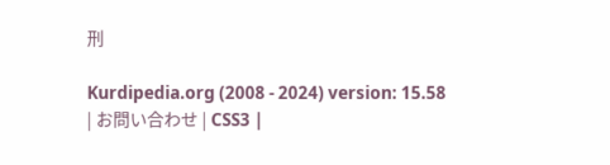刑

Kurdipedia.org (2008 - 2024) version: 15.58
| お問い合わせ | CSS3 |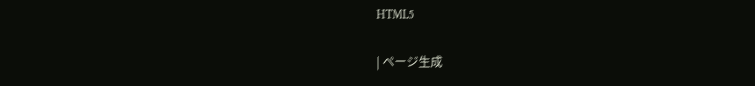HTML5

| ページ生成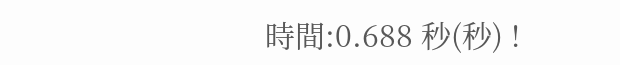時間:0.688 秒(秒) !